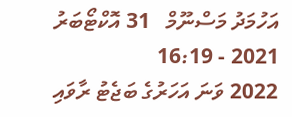އަހުމަދު މަސްނޫމް   31 އޮކްޓޯބަރު 2021 - 16:19
2022 ވަނަ އަހަރުގެ ބަޖެޓު ރާވައި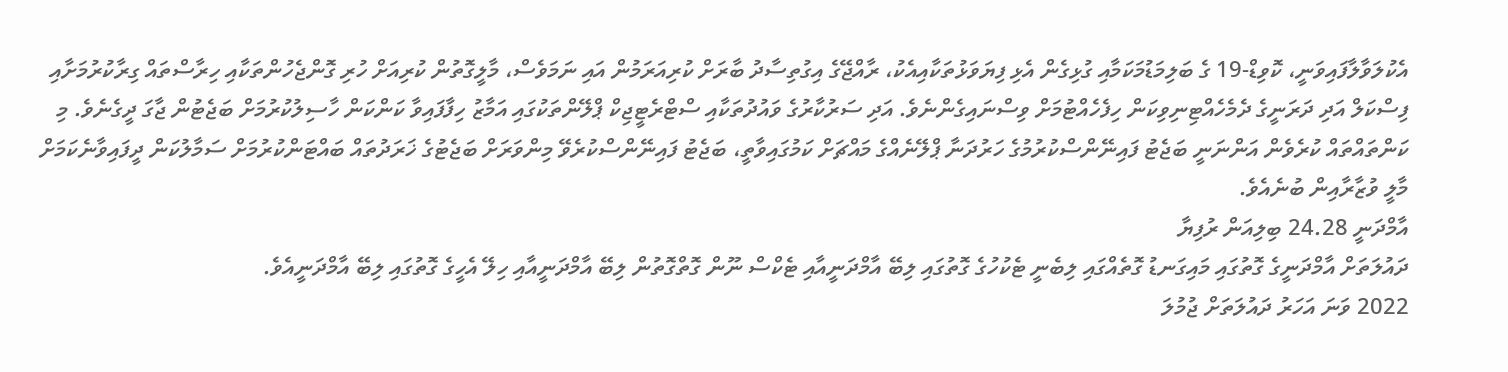އެކުލަވާލާފައިވަނީ، ކޮވިޑް-19 ގެ ބަލިމަޑުމަކަމާއި ގުޅިގެން އެޅި ފިޔަވަޅުތަކާއިއެކު، ރާއްޖޭގެ އިގުތިސާދު ބާރަށް ކުރިއަރަމުން އައި ނަމަވެސް، މާލީގޮތުން ކުރިއަށް ހުރި ގޮންޖެހުންތަކާއި ހިރާސްތައް ގިރާކުރުމަށާއި ފިސްކަލް އަދި ދަރަނީގެ ދެމެހެއްޓިނިވިކަން ހިފެހެއްޓުމަށް ވިސްނައިގެންނެވެ. އަދި ސަރުކާރުގެ ވައުދުތަކާއި ސްޓްރެޓީޖިކް ޕްލޭންތަކުގައި އަމާޒު ހިފާފައިވާ ކަންކަން ހާސިލުކުރުމަށް ބަޖެޓުން ޖާގަ ދީގެނެވެ. މި ކަންތައްތައް ކުރެވެން އަންނަނީ ބަޖެޓު ފައިނޭންސްކުރުމުގެ ހަރުދަނާ ޕްލޭނެއްގެ މައްޗަށް ކަމުގައިވާތީ، ބަޖެޓު ފައިނޭންސްކުރެވޭ މިންވަރަށް ބަޖެޓުގެ ޚަރަދުތައް ބައްޓަންކުރުމަށް ސަމާލުކަން ދީފައިވާނެކަމަށް މާލީ ވުޒާރާއިން ބުނެއެވެ.
އާމްދަނީ 24.28 ބިލިއަން ރުފިޔާ
ދައުލަތަށް އާމްދަނީގެ ގޮތުގައި މައިގަނޑު ގޮތެއްގައި ލިބެނީ ޓެކުހުގެ ގޮތުގައި ލިބޭ އާމްދަނީއާއި ޓެކްސް ނޫން ގޮތްގޮތުން ލިބޭ އާމްދަނީއާއި ހިލޭ އެހީގެ ގޮތުގައި ލިބޭ އާމްދަނީއެވެ.
2022 ވަނަ އަހަރު ދައުލަތަށް ޖުމުލަ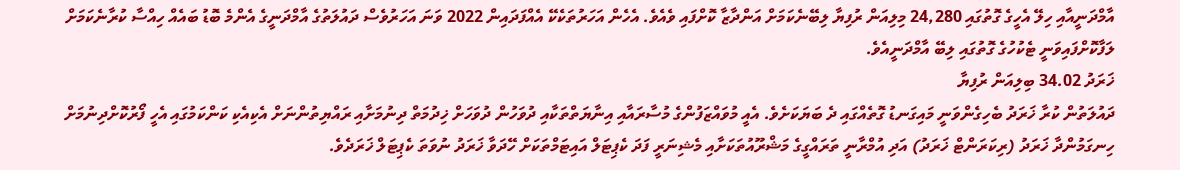އާމްދަނީއާއި ހިލޭ އެހީގެ ގޮތުގައި 24,280 މިލިއަން ރުފިޔާ ލިބޭނެކަމަށް އަންދާޒާ ކޮށްފައި ވެއެވެ. އެހެން އަހަރުތަކެކޭ އެއްފަދައިން 2022 ވަނަ އަހަރުވެސް ދައުލަތުގެ އާމްދަނީގެ އެންމެ ބޮޑު ބައެއް ހިއްސާ ކުރާނެކަމަށް ލަފާކޮށްފައިވަނީ ޓެކުހުގެ ގޮތުގައި ލިބޭ އާމްދަނީއެވެ.
ޚަރަދު 34.02 ބިލިއަން ރުފިޔާ
ދައުލަތުން ކުރާ ޚަރަދު ބެހިގެންވަނީ މައިގަނޑު ގޮތެއްގައި ދެ ބަޔަކަށެވެ. އެއީ މުވައްޒަފުންގެ މުސާރައާއި އިނާޔަތްތަކާއި ދުވަހުން ދުވަހަށް ޚިދުމަތް ދިނުމަށާއި ރައްޔިތުންނަށް އެކިއެކި ކަންކަމުގައި އެހީ ފޯރުކޮށްދިނުމަށް ހިނގަމުންދާ ޚަރަދު (ރިކަރަންޓް ޚަރަދު) އަދި އުމްރާނީ ތަރައްގީގެ މަޝްރޫއުތަކަށާއި މެޝިނަރީ ފަދަ ކެޕިޓަލް އައިޓަމްތަކަށް ހޭދަވާ ޚަރަދު ނުވަތަ ކެޕިޓަލް ޚަރަދެވެ.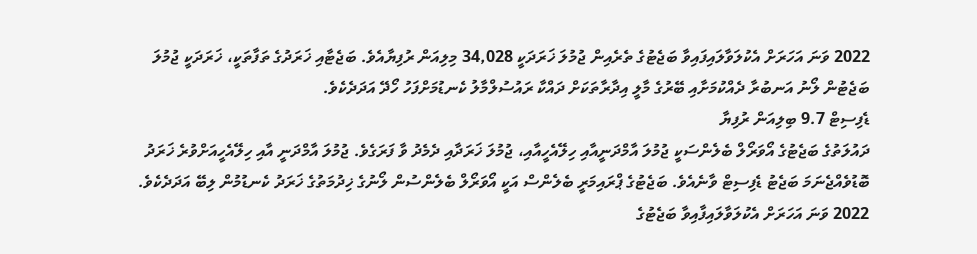2022 ވަނަ އަހަރަށް އެކުލަވާލައިފައިވާ ބަޖެޓުގެ ތެރެއިން ޖުމުލަ ޚަރަދަކީ 34,028 މިލިއަން ރުފިޔާއެވެ. ބަޖެޓާއި ޚަރަދުގެ ތަފާތަކީ، ޚަރަދަކީ ޖުމުލަ ބަޖެޓުން ލޯނު އަނބުރާ ދެއްކުމަށާއި ބޭރުގެ މާލީ އިދާރާތަކަށް ދައްކާ ރައުސުލްމާލު ކެނޑުމަށްފަހު ހޯދޭ އަދަދެކެވެ.
ޑެފިސިޓް 9.7 ބިލިއަން ރުފިޔާ
ދައުލަތުގެ ބަޖެޓުގެ އޯވަރޯލް ބެލެންސަކީ ޖުމުލަ އާމްދަނީއާއި ހިލޭއެހީއާއި، ޖުމުލަ ޚަރަދާއި ދެމެދު ވާ ފަރަގެވެ. ޖުމުލަ އާމްދަނީ އާއި ހިލޭއެހީއަށްވުރެ ޚަރަދު ބޮޑުވެއްޖެނަމަ ބަޖެޓު ޑެފިސިޓް ވާނެއެވެ. ބަޖެޓުގެ ޕްރައިމަރީ ބެލެންސް އަކީ އޯވަރޯލް ބެލެންސުން ލޯނުގެ ޚިދުމަތުގެ ޚަރަދު ކެނޑުމުން ލިބޭ އަދަދެކެވެ.
2022 ވަނަ އަހަރަށް އެކުލަވާލައިފާއިވާ ބަޖެޓުގެ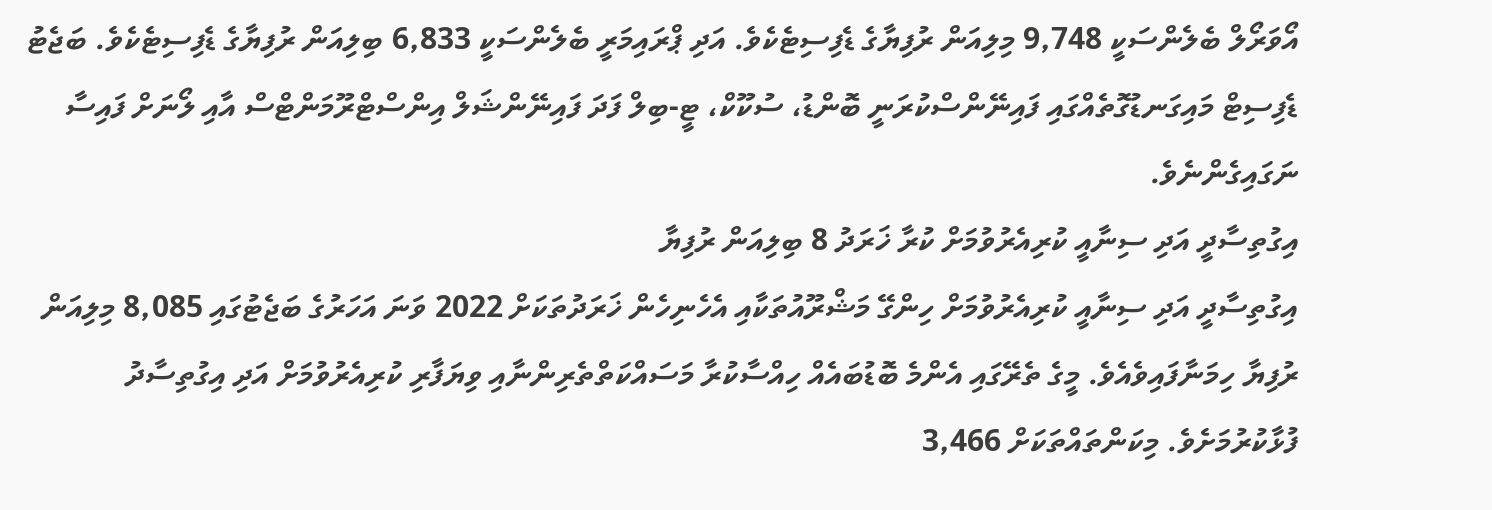އޯވަރޯލް ބެލެންސަކީ 9,748 މިލިއަން ރުފިޔާގެ ޑެފިސިޓެކެވެ. އަދި ޕްރައިމަރީ ބެލެންސަކީ 6,833 ބިލިއަން ރުފިޔާގެ ޑެފިސިޓެކެވެ. ބަޖެޓު ޑެފިސިޓް މައިގަނޑުގޮތެއްގައި ފައިނޭންސްކުރަނީ ބޮންޑު، ސުކޫކް، ޓީ-ބިލް ފަދަ ފައިނޭންޝަލް އިންސްޓްރޫމަންޓްސް އާއި ލޯނަށް ފައިސާ ނަގައިގެންނެވެ.
އިގުތިސާދީ އަދި ސިނާއީ ކުރިއެރުވުމަށް ކުރާ ޚަރަދު 8 ބިލިއަން ރުފިޔާ
އިގުތިސާދީ އަދި ސިނާއީ ކުރިއެރުވުމަށް ހިންގޭ މަޝްރޫއުތަކާއި އެހެނިހެން ޚަރަދުތަކަށް 2022 ވަނަ އަހަރުގެ ބަޖެޓުގައި 8,085 މިލިއަން ރުފިޔާ ހިމަނާފައިވެއެވެ. މީގެ ތެރޭގައި އެންމެ ބޮޑުބައެއް ހިއްސާކުރާ މަސައްކަތްތެރިންނާއި ވިޔަފާރި ކުރިއެރުވުމަށް އަދި އިގުތިސާދު ފުޅާކުރުމަށެވެ. މިކަންތައްތަކަށް 3,466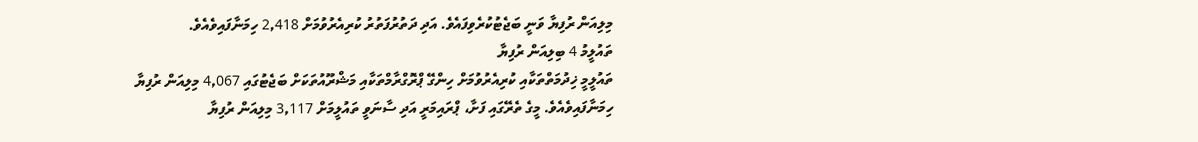މިލިއަން ރުފިޔާ ވަނީ ބަޖެޓުކުރެވިފައެވެ. އަދި ދަތުރުފަތުރު ކުރިއެރުވުމަށް 2,418 ހިމަނާފައިވެއެވެ.
ތައުލީމު 4 ބިލިއަން ރުފިޔާ
ތައުލީމީ ޚިދުމަތްތަކާއި ކުރިއެރުވުމަށް ހިންގޭ ޕްރޮގްރާމްތަކާއި މަޝްރޫއުތަކަށް ބަޖެޓުގައި 4,067 މިލިއަން ރުފިޔާ ހިމަނާފައިވެއެވެ. މީގެ ތެރޭގައި ފަށާ، ޕްރައިމަރީ އަދި ސާނަވީ ތައުލީމަށް 3,117 މިލިއަން ރުފިޔާ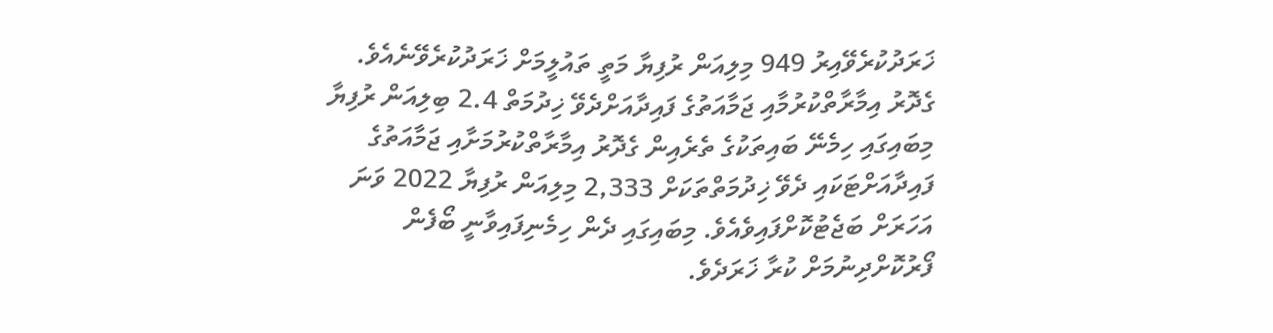ޚަރަދުކުރެވޭއިރު 949 މިލިއަން ރުފިޔާ މަތީ ތައުލީމަށް ޚަރަދުކުރެވޭނެއެވެ.
ގެދޮރު އިމާރާތްކުރުމާއި ޖަމާއަތުގެ ފައިދާއަށްދެވޭ ޚިދުމަތް 2.4 ބިލިއަން ރުފިޔާ
މިބައިގައި ހިމެނޭ ބައިތަކުގެ ތެރެއިން ގެދޮރު އިމާރާތްކުރުމަށާއި ޖަމާއަތުގެ ފައިދާއަށްޓަކައި ދެވޭ ޚިދުމަތްތަކަށް 2,333 މިލިއަން ރުފިޔާ 2022 ވަނަ އަހަރަށް ބަޖެޓުކޮށްފައިވެއެވެ. މިބައިގައި ދެން ހިމެނިފައިވާނީ ބޯފެން ފޯރުކޮށްދިނުމަށް ކުރާ ޚަރަދެވެ.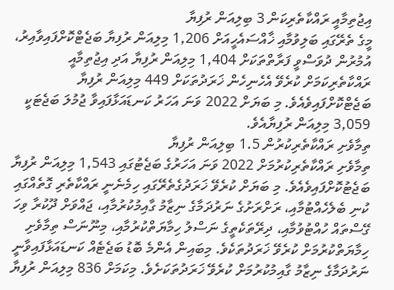އިޖުތިމާއީ ރައްކާތެރިކަން 3 ބިލިއަން ރުފިޔާ
މީގެ ތެރޭގައި ބަލިވުމާއި ޚާއްސައެހީއަށް 1,206 މިލިއަން ރުފިޔާ ބަޖެޓްކޮށްފައިވާއިރު، އުމުރުން ދުވަސްވީ ފަރާތްތަކަށް 1,404 މިލިއަން ރުފިޔާ އަދި އިޖުތިމާއީ ރައްކާތެރިކަމަށް ކުރެވޭ އެހެނިހެން ޚަރަދުތަކަށް 449 މިލިއަން ރުފިޔާ ބަޖެޓްކޮށްފައިވެއެވެ. މި ބަޔަށް 2022 ވަނަ އަހަރު ކަނޑައަޅާފައިވާ ޖުމުލަ ބަޖެޓަކީ 3,059 މިލިއަން ރުފިޔާއެވެ.
ތިމާވެށި ރައްކާތެރިކުރުން 1.5 ބިލިއަން ރުފިޔާ
ތިމާވެށި ރައްކާތެރިކުރުމަށް 2022 ވަނަ އަހަރުގެ ބަޖެޓުގައި 1,543 މިލިއަން ރުފިޔާ ބަޖެޓުކޮށްފައިވެއެވެ. މި ބަޔަށް ކުރެވޭ ޚަރަދުގެތެރޭގައި ހިމެނެނީ ރައްކާތެރި ގޮތެއްގައި ކުނި ބެލެހެއްޓުމާއި، ރަށްރަށުގެ ނަރުދަމާގެ ނިޒާމު ގާއިމުކުރުމާއި، ޖައްވަށް ދޫކުރާ ވިހަ ގޭސްތައް ހުއްޓުވުމާއި، ދިރޭތަކެތީގެ ނަސްލު ހިމާޔަތްކުރުމާއި، މިނޫނަސް ތިމާވެށި ހިމާޔަތްކުރުމަށް ކުރެވޭ ޚަރަދުތަކެވެ. މިބައިން އެންމެ ބޮޑު ބަޖެޓެއް ކަނޑައަޅާފައިވާނީ ނަރުދަމާގެ ނިޒާމު ގާއިމުކުރުމަށް ކުރެވޭ ޚަރަދުތަކަށެވެ. މިކަމަށް 836 މިލިއަން ރުފިޔާ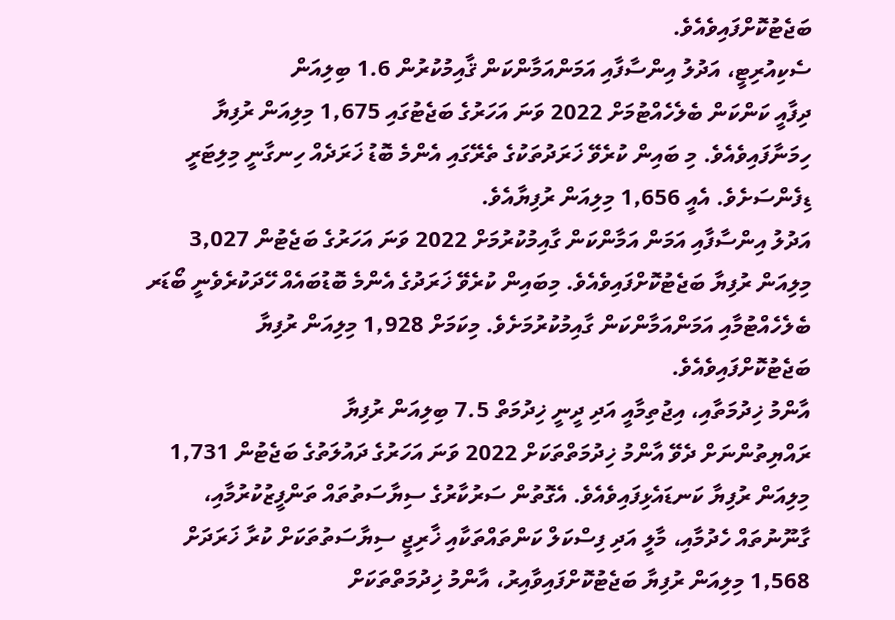ބަޖެޓުކޮށްފައިވެއެވެ.
ސެކިއުރިޓީ، އަދުލު އިންސާފާއި އަމަންއަމާންކަން ޤާއިމުކުރުން 1.6 ބިލިއަން
ދިފާއީ ކަންކަން ބެލެހެއްޓުމަށް 2022 ވަނަ އަހަރުގެ ބަޖެޓުގައި 1,675 މިލިއަން ރުފިޔާ ހިމަނާފައިވެއެވެ. މި ބައިން ކުރެވޭ ޚަރަދުތަކުގެ ތެރޭގައި އެންމެ ބޮޑު ޚަރަދެއް ހިނގާނީ މިލިޓަރީ ޑިފެންސަށެވެ. އެއީ 1,656 މިލިއަން ރުފިޔާއެވެ.
އަދުލު އިންސާފާއި އަމަން އަމާންކަން ގާއިމުކުރުމަށް 2022 ވަނަ އަހަރުގެ ބަޖެޓުން 3,027 މިލިއަން ރުފިޔާ ބަޖެޓުކޮށްފައިވެއެވެ. މިބައިން ކުރެވޭ ޚަރަދުގެ އެންމެ ބޮޑުބައެއް ހޭދަކުރެވެނީ ބޯޑަރ ބެލެހެއްޓުމާއި އަމަންއަމާންކަން ގާއިމުކުރުމަށެވެ. މިކަމަށް 1,928 މިލިއަން ރުފިޔާ ބަޖެޓުކޮށްފައިވެއެވެ.
އާންމު ޚިދުމަތާއި، އިޖުތިމާއީ އަދި ދީނީ ޚިދުމަތް 7.5 ބިލިއަން ރުފިޔާ
ރައްޔިތުންނަށް ދެވޭ އާންމު ޚިދުމަތްތަކަށް 2022 ވަނަ އަހަރުގެ ދައުލަތުގެ ބަޖެޓުން 1,731 މިލިއަން ރުފިޔާ ކަނޑައެޅިފައިވެއެވެ. އެގޮތުން ސަރުކާރުގެ ސިޔާސަތުތައް ތަންފީޒުކުރުމާއި، ގާނޫނުތައް ހެދުމާއި، މާލީ އަދި ފިސްކަލް ކަންތައްތަކާއި ޚާރިޖީ ސިޔާސަތުތަކަށް ކުރާ ޚަރަދަށް 1,568 މިލިއަން ރުފިޔާ ބަޖެޓުކޮށްފައިވާއިރު، އާންމު ޚިދުމަތްތަކަށް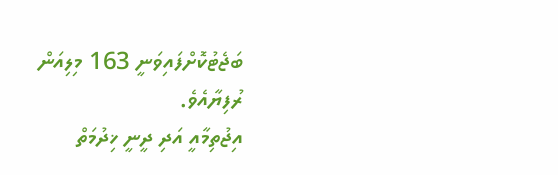ބަޖެޓުކޮށްފައިވަނީ 163 މިލިއަން ރުފިޔާއެވެ.
އިޖުތިމާއީ އަދި ދީނީ ޚިދުމަތް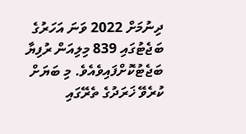ދިނުމަށް 2022 ވަނަ އަހަރުގެ ބަޖެޓުގައި 839 މިލިއަން ރުފިޔާ ބަޖެޓުކޮށްފައިވެއެވެ. މި ބަޔަށް ކުރެވޭ ޚަރަދުގެ ތެރޭގައި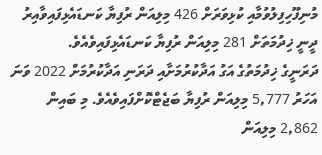މުނިފޫހިފިލުވުމާއި ކުޅިވަރަށް 426 މިލިއަން ރުފިޔާ ކަނޑައެޅިފައިވާއިރު ދީނީ ޚިދުމަތަށް 281 މިލިއަން ރުފިޔާ ކަނޑައެޅިފައިވެއެވެ.
ދަރަނީގެ ޚިދުމަތުގެ އަގު އަދާކުރުމަށާއި ދަރަނި އަދާކުރުމަށް 2022 ވަނަ އަހަރު 5,777 މިލިއަން ރުފިޔާ ބަޖެޓްކޮށްފައިވެއެވެ. މި ބައިން 2,862 މިލިއަން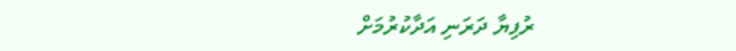ރުފިޔާ ދަރަނި އަދާކުރުމަށް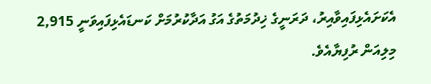އެކަށައެޅިފައިވާއިރު، ދަރަނީގެ ޚިދުމަތުގެ އަގު އަދާކުރުމަށް ކަނޑައެޅިފައިވަނީ 2,915 މިލިއަން ރުފިޔާއެވެ.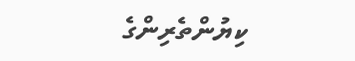ކިޔުންތެރިންގެ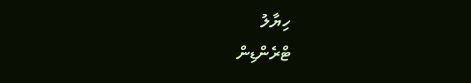ހިޔާލު
ޓްރެންޑިން